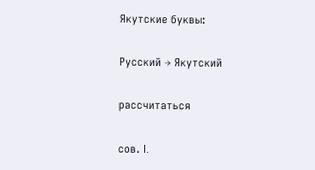Якутские буквы:

Русский → Якутский

рассчитаться

сов. I.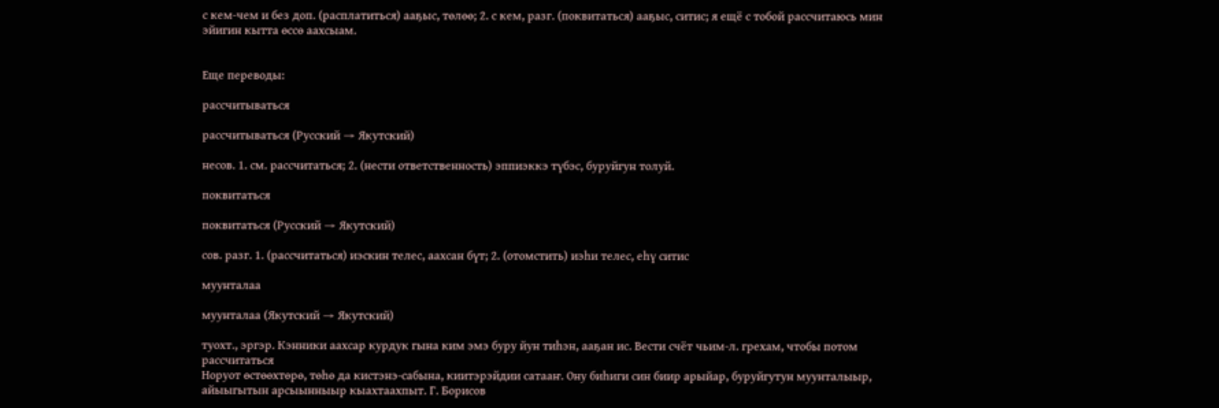с кем-чем и без доп. (расплатиться) ааҕыс, төлөө; 2. с кем, разг. (поквитаться) ааҕыс, ситис; я ещё с тобой рассчитаюсь мин эйигин кытта өссө аахсыам.


Еще переводы:

рассчитываться

рассчитываться (Русский → Якутский)

несов. 1. см. рассчитаться; 2. (нести ответственность) эппиэккэ түбэс, буруйгун толуй.

поквитаться

поквитаться (Русский → Якутский)

сов. разг. 1. (рассчитаться) иэскин телес, аахсан бүт; 2. (отомстить) иэһи телес, еһү ситис

муунталаа

муунталаа (Якутский → Якутский)

туохт., эргэр. Кэнники аахсар курдук гына ким эмэ буру йун тиһэн, ааҕан ис. Вести счёт чьим-л. грехам, чтобы потом рассчитаться
Норуот өстөөхтөрө, төһө да кистэнэ-сабына, киитэрэйдии сатааҥ. Ону биһиги син биир арыйар, буруйгутун муунталыыр, айыыгытын арсыынныыр кыахтаахпыт. Г. Борисов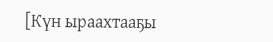[Күн ыраахтааҕы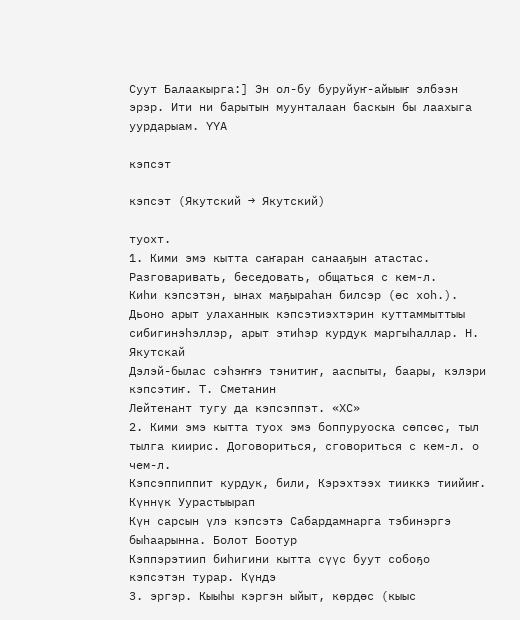Суут Балаакырга:] Эн ол-бу буруйуҥ-айыыҥ элбээн эрэр. Ити ни барытын муунталаан баскын бы лаахыга уурдарыам. ҮҮА

кэпсэт

кэпсэт (Якутский → Якутский)

туохт.
1. Кими эмэ кытта саҥаран санааҕын атастас. Разговаривать, беседовать, общаться с кем-л.
Киһи кэпсэтэн, ынах маҕыраһан билсэр (өс хоһ.). Дьоно арыт улаханнык кэпсэтиэхтэрин куттаммыттыы сибигинэһэллэр, арыт этиһэр курдук маргыһаллар. Н. Якутскай
Дэлэй-былас сэһэҥҥэ тэнитиҥ, ааспыты, баары, кэлэри кэпсэтиҥ. Т. Сметанин
Лейтенант тугу да кэпсэппэт. «ХС»
2. Кими эмэ кытта туох эмэ боппуруоска сөпсөс, тыл тылга киирис. Договориться, сговориться с кем-л. о чем-л.
Кэпсэппиппит курдук, били, Кэрэхтээх тииккэ тиийиҥ. Күннүк Уурастыырап
Күн сарсын үлэ кэпсэтэ Сабардамнарга тэбинэргэ быһаарынна. Болот Боотур
Кэппэрэтиип биһигини кытта сүүс буут собоҕо кэпсэтэн турар. Күндэ
3. эргэр. Кыыһы кэргэн ыйыт, көрдөс (кыыс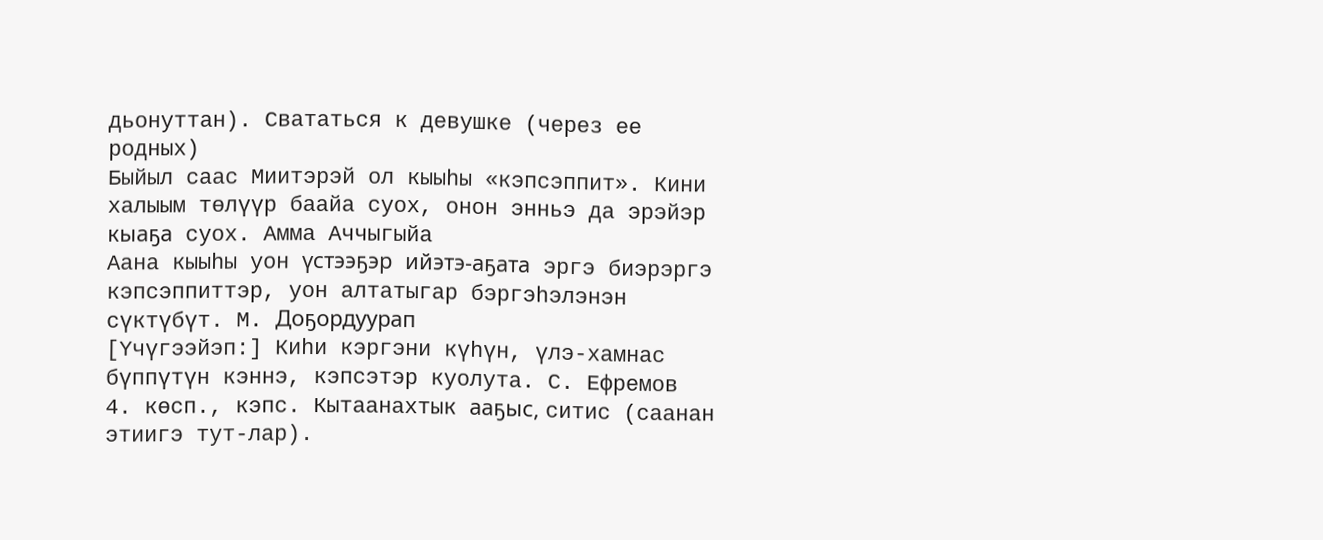дьонуттан). Свататься к девушке (через ее родных)
Быйыл саас Миитэрэй ол кыыһы «кэпсэппит». Кини халыым төлүүр баайа суох, онон энньэ да эрэйэр кыаҕа суох. Амма Аччыгыйа
Аана кыыһы уон үстээҕэр ийэтэ-аҕата эргэ биэрэргэ кэпсэппиттэр, уон алтатыгар бэргэһэлэнэн сүктүбүт. М. Доҕордуурап
[Үчүгээйэп:] Киһи кэргэни күһүн, үлэ-хамнас бүппүтүн кэннэ, кэпсэтэр куолута. С. Ефремов
4. көсп., кэпс. Кытаанахтык ааҕыс, ситис (саанан этиигэ тут-лар).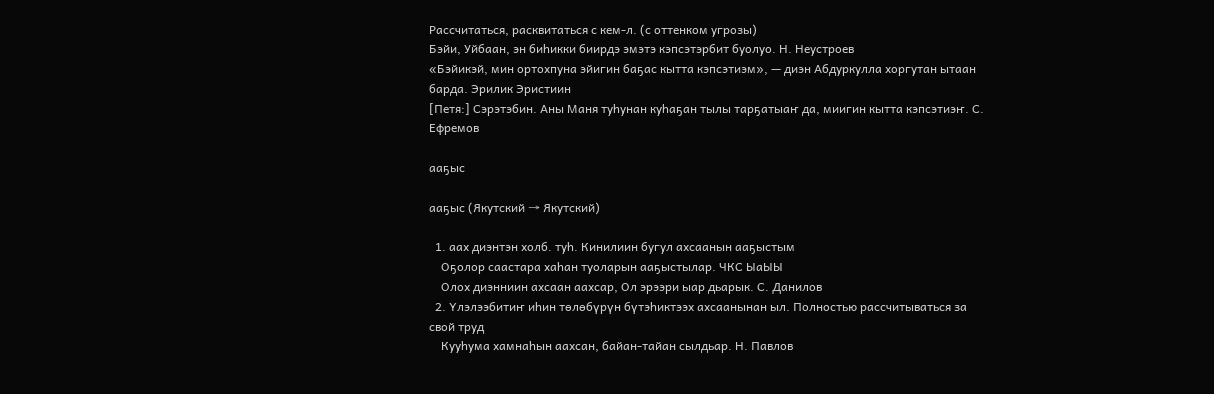Рассчитаться, расквитаться с кем-л. (с оттенком угрозы)
Бэйи, Уйбаан, эн биһикки биирдэ эмэтэ кэпсэтэрбит буолуо. Н. Неустроев
«Бэйикэй, мин ортохпуна эйигин баҕас кытта кэпсэтиэм», — диэн Абдуркулла хоргутан ытаан барда. Эрилик Эристиин
[Петя:] Сэрэтэбин. Аны Маня туһунан куһаҕан тылы тарҕатыаҥ да, миигин кытта кэпсэтиэҥ. С. Ефремов

ааҕыс

ааҕыс (Якутский → Якутский)

  1. аах диэнтэн холб. туһ. Кинилиин бугул ахсаанын ааҕыстым
    Оҕолор саастара хаһан туоларын ааҕыстылар. ЧКС ЫаЫЫ
    Олох диэнниин ахсаан аахсар, Ол эрээри ыар дьарык. С. Данилов
  2. Үлэлээбитиҥ иһин төлөбүрүн бүтэһиктээх ахсаанынан ыл. Полностью рассчитываться за свой труд
    Кууһума хамнаһын аахсан, байан-тайан сылдьар. Н. Павлов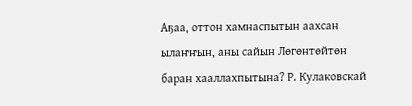Аҕаа, оттон хамнаспытын аахсан ылаҥҥын, аны сайын Лөгөнтөйтөн баран хааллахпытына? Р. Кулаковскай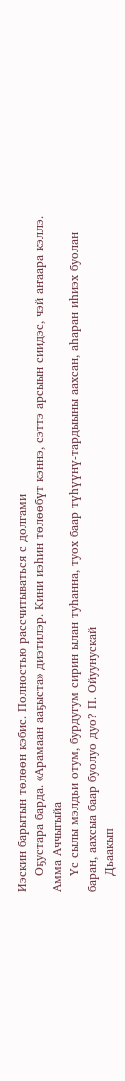Иэскин барытын төлөөн кэбис. Полностью рассчитываться с долгами
    Оҕустара барда. «Арамаан ааҕыста» диэтилэр. Кини иэһин төлөөбүт кэннэ, сэттэ арсыын сиидэс, чэй аҥаара кэллэ. Амма Аччыгыйа
    Үс сылы мэлдьи отум, бурдугум сирин ылан туһанна, туох баар түһүүнү-тардыыны аахсан, аһаран иһиэх буолан баран, аахсыа баар буолуо дуо? П. Ойуунускай
    Дьаакып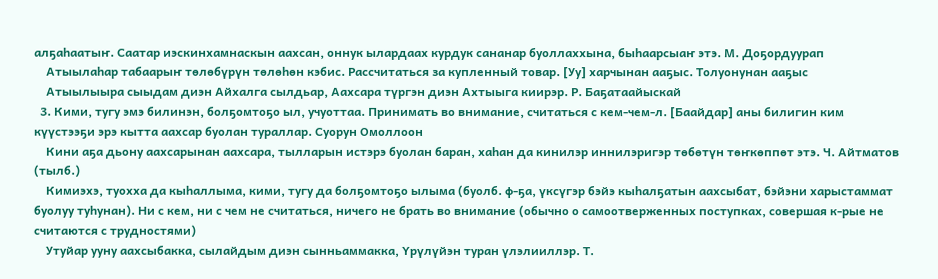алҕаһаатыҥ. Саатар иэскинхамнаскын аахсан, оннук ылардаах курдук сананар буоллаххына, быһаарсыаҥ этэ. М. Доҕордуурап
    Атыылаһар табаарыҥ төлөбүрүн төлөһөн кэбис. Рассчитаться за купленный товар. [Уу] харчынан ааҕыс. Толуонунан ааҕыс
    Атыылыыра сыыдам диэн Айхалга сылдьар, Аахсара түргэн диэн Ахтыыга киирэр. Р. Баҕатаайыскай
  3. Кими, тугу эмэ билинэн, болҕомтоҕо ыл, учуоттаа. Принимать во внимание, считаться с кем-чем-л. [Баайдар] аны билигин ким күүстээҕи эрэ кытта аахсар буолан тураллар. Суорун Омоллоон
    Кини аҕа дьону аахсарынан аахсара, тылларын истэрэ буолан баран, хаһан да кинилэр иннилэригэр төбөтүн төҥкөппөт этэ. Ч. Айтматов (тылб.)
    Кимиэхэ, туохха да кыһаллыма, кими, тугу да болҕомтоҕо ылыма (буолб. ф-ҕа, үксүгэр бэйэ кыһалҕатын аахсыбат, бэйэни харыстаммат буолуу туһунан). Ни с кем, ни с чем не считаться, ничего не брать во внимание (обычно о самоотверженных поступках, совершая к-рые не считаются с трудностями)
    Утуйар ууну аахсыбакка, сылайдым диэн сынньаммакка, Үрүлүйэн туран үлэлииллэр. Т.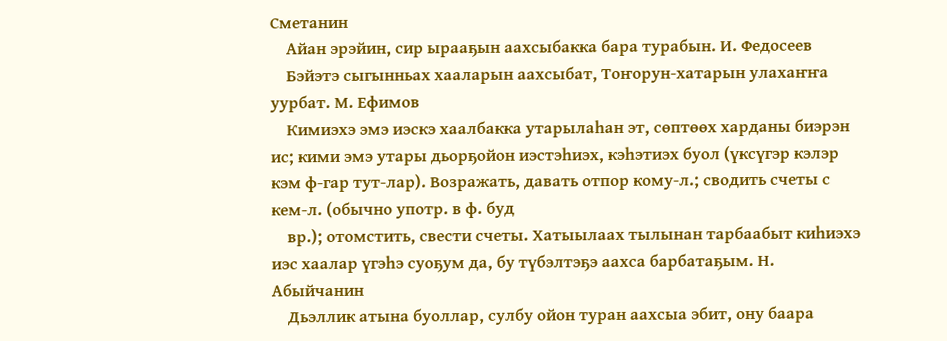Сметанин
    Айан эрэйин, сир ырааҕын аахсыбакка бара турабын. И. Федосеев
    Бэйэтэ сыгынньах хааларын аахсыбат, Тоҥорун-хатарын улахаҥҥа уурбат. М. Ефимов
    Кимиэхэ эмэ иэскэ хаалбакка утарылаһан эт, сөптөөх харданы биэрэн ис; кими эмэ утары дьорҕойон иэстэһиэх, кэһэтиэх буол (үксүгэр кэлэр кэм ф-гар тут-лар). Возражать, давать отпор кому-л.; сводить счеты с кем-л. (обычно употр. в ф. буд
    вр.); отомстить, свести счеты. Хатыылаах тылынан тарбаабыт киһиэхэ иэс хаалар үгэһэ суоҕум да, бу түбэлтэҕэ аахса барбатаҕым. Н. Абыйчанин
    Дьэллик атына буоллар, сулбу ойон туран аахсыа эбит, ону баара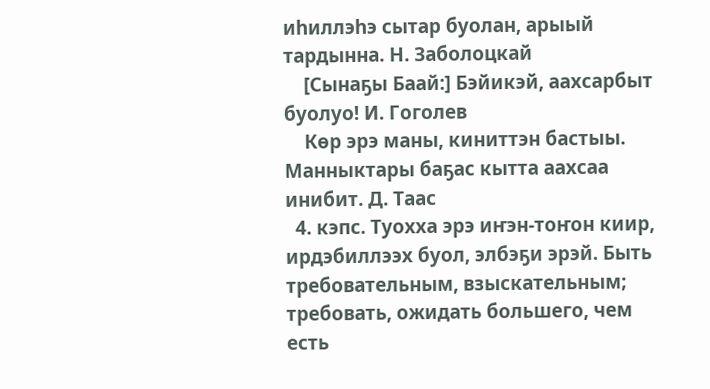иһиллэһэ сытар буолан, арыый тардынна. Н. Заболоцкай
    [Сынаҕы Баай:] Бэйикэй, аахсарбыт буолуо! И. Гоголев
    Көр эрэ маны, киниттэн бастыы. Манныктары баҕас кытта аахсаа инибит. Д. Таас
  4. кэпс. Туохха эрэ иҥэн-тоҥон киир, ирдэбиллээх буол, элбэҕи эрэй. Быть требовательным, взыскательным; требовать, ожидать большего, чем есть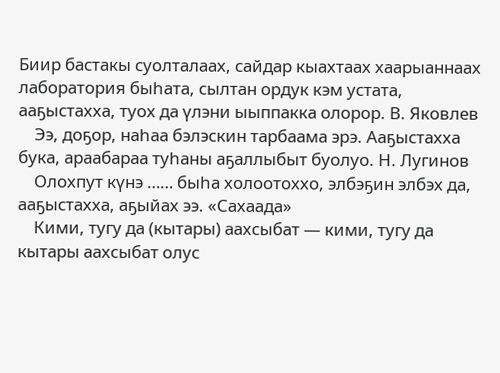Биир бастакы суолталаах, сайдар кыахтаах хаарыаннаах лаборатория быһата, сылтан ордук кэм устата, ааҕыстахха, туох да үлэни ыыппакка олорор. В. Яковлев
    Ээ, доҕор, наһаа бэлэскин тарбаама эрэ. Ааҕыстахха бука, араабараа туһаны аҕаллыбыт буолуо. Н. Лугинов
    Олохпут күнэ …… быһа холоотоххо, элбэҕин элбэх да, ааҕыстахха, аҕыйах ээ. «Сахаада»
    Кими, тугу да (кытары) аахсыбат — кими, тугу да кытары аахсыбат олус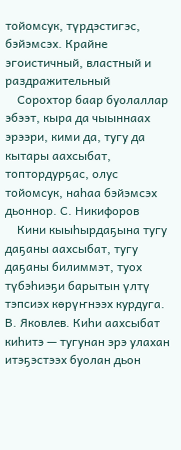тойомсук, түрдэстигэс, бэйэмсэх. Крайне эгоистичный, властный и раздражительный
    Сорохтор баар буолаллар эбээт, кыра да чыыннаах эрээри, кими да, тугу да кытары аахсыбат, топтордурҕас, олус тойомсук, наһаа бэйэмсэх дьоннор. С. Никифоров
    Кини кыыһырдаҕына тугу даҕаны аахсыбат, тугу даҕаны билиммэт, туох түбэһиэҕи барытын үлтү тэпсиэх көрүҥнээх курдуга. В. Яковлев. Киһи аахсыбат киһитэ — тугунан эрэ улахан итэҕэстээх буолан дьон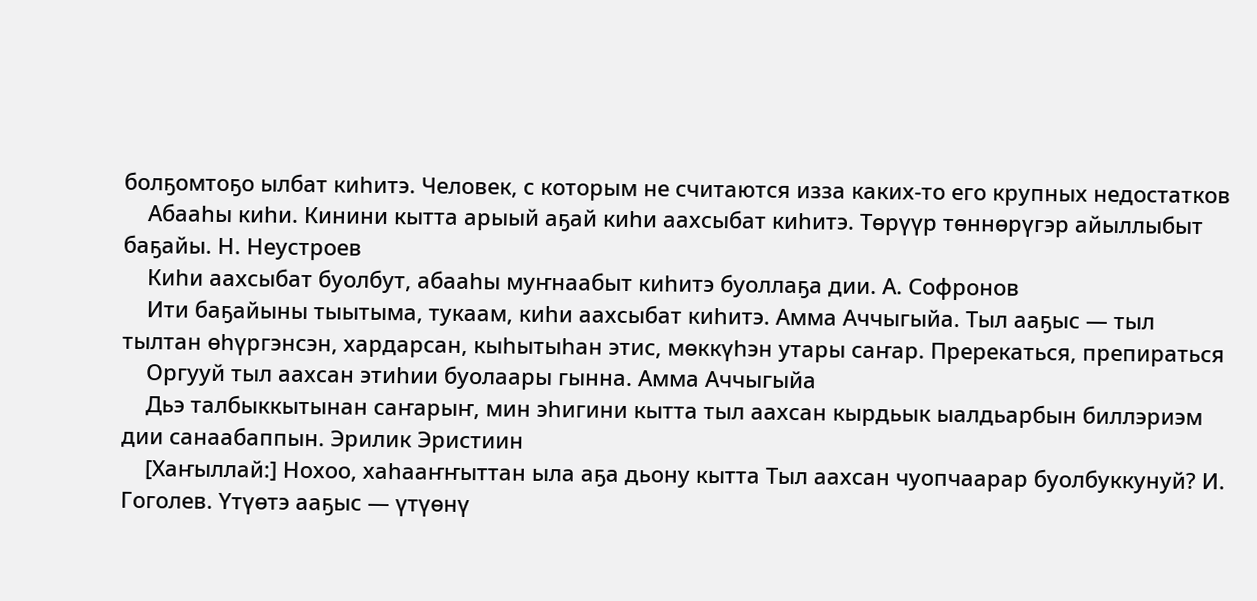болҕомтоҕо ылбат киһитэ. Человек, с которым не считаются изза каких-то его крупных недостатков
    Абааһы киһи. Кинини кытта арыый аҕай киһи аахсыбат киһитэ. Төрүүр төннөрүгэр айыллыбыт баҕайы. Н. Неустроев
    Киһи аахсыбат буолбут, абааһы муҥнаабыт киһитэ буоллаҕа дии. А. Софронов
    Ити баҕайыны тыытыма, тукаам, киһи аахсыбат киһитэ. Амма Аччыгыйа. Тыл ааҕыс — тыл тылтан өһүргэнсэн, хардарсан, кыһытыһан этис, мөккүһэн утары саҥар. Пререкаться, препираться
    Оргууй тыл аахсан этиһии буолаары гынна. Амма Аччыгыйа
    Дьэ талбыккытынан саҥарыҥ, мин эһигини кытта тыл аахсан кырдьык ыалдьарбын биллэриэм дии санаабаппын. Эрилик Эристиин
    [Хаҥыллай:] Нохоо, хаһааҥҥыттан ыла аҕа дьону кытта Тыл аахсан чуопчаарар буолбуккунуй? И. Гоголев. Үтүөтэ ааҕыс — үтүөнү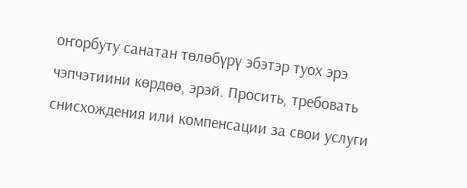оҥорбуту санатан төлөбүрү эбэтэр туох эрэ чэпчэтиини көрдөө, эрэй. Просить, требовать снисхождения или компенсации за свои услуги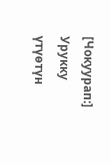[Чокуурап:] Урукку үтүөтүн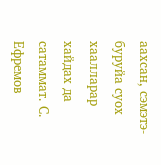аахсан, сэмэтэ-буруйа суох хаалларар хайдах да сатаммат. С. Ефремов